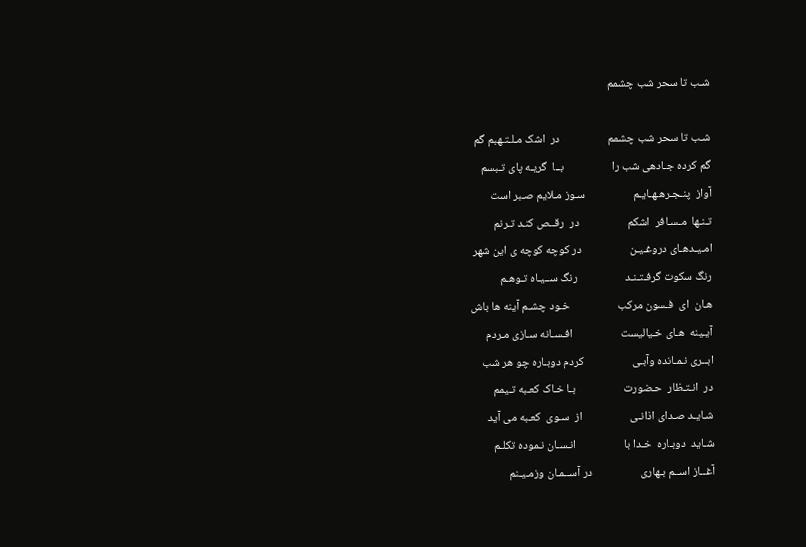شـب تا سحر شب چشمم

شـب تا سحر شب چشمم                  در  اشک مـلـتـهبم گم
گم کرده جـادهى شب را                  بــا  گريـه پاى تـبسم
آواز  پنـجـرهـهـايـم                  سـوز مـلايم صـبر است
تـنـها  مـسـافر  اشکم                  در  رقــص کنـد تـرنم
امـيـدهـاى دروغـيـن                  در کوچه کوچه ى اين شهر
رنگ سکوت گرفـتـنـد                  رنگ ســيـاه تـوهـم
هـان  اى  فـسون مرکب                  خـود چشـم آينه ها باش
آيـينه  هـاى خـياليست                  افـسـانه سـازى مـردم
ابــرى نـمـانده وآبـى                  کردم دوبـاره چو هر شب
در  انـتـظار  حـضورت                  بـا خـاک کعـبه تـيمم
شـايـد صـداى اذانـى                  از  سـوى  کعـبه مى آيد
شـايد  دوبـاره  خـدا با                  انـسـان نـموده تکلـم
آغــاز اســم بـهارى                  در آســمـان وزمـيـنم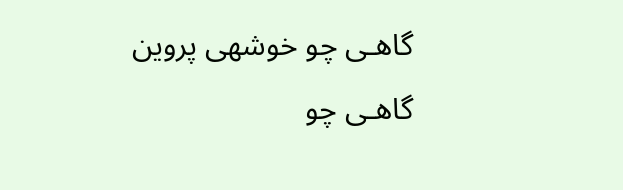گاهـى چو خوشهى پروين                  گاهـى چو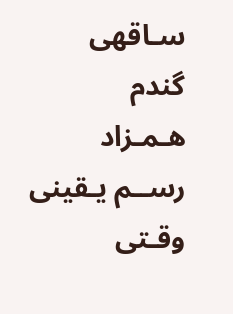سـاقهى گندم
هـمـزاد رســم يـقينى                  وقـتى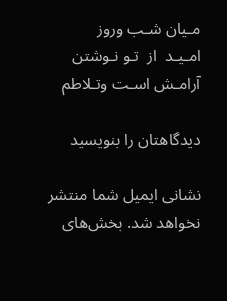مـيان شـب وروز
امـيـد  از  تـو نـوشتن                  آرامـش اسـت وتـلاطم

دیدگاهتان را بنویسید

نشانی ایمیل شما منتشر نخواهد شد. بخش‌های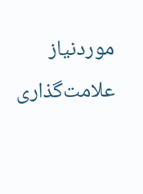موردنیاز علامت‌گذاری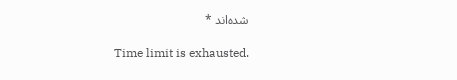شده‌اند *

Time limit is exhausted.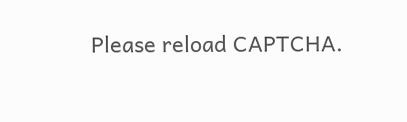Please reload CAPTCHA.